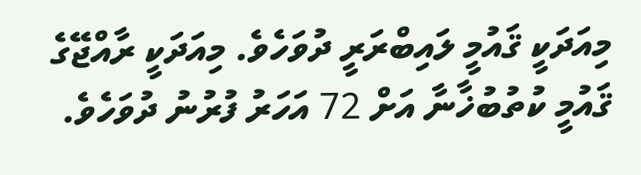މިއަދަކީ ޤައުމީ ލައިބްރަރީ ދުވަހެވެ. މިއަދަކީ ރާއްޖޭގެ ޤައުމީ ކުތުބުޚާނާ އަށް 72 އަހަރު ފުރުނު ދުވަހެވެ.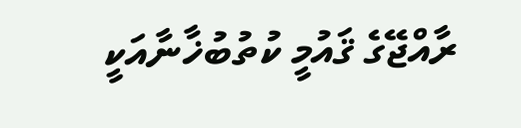ރާއްޖޭގެ ޤައުމީ ކުތުބުޚާނާއަކީ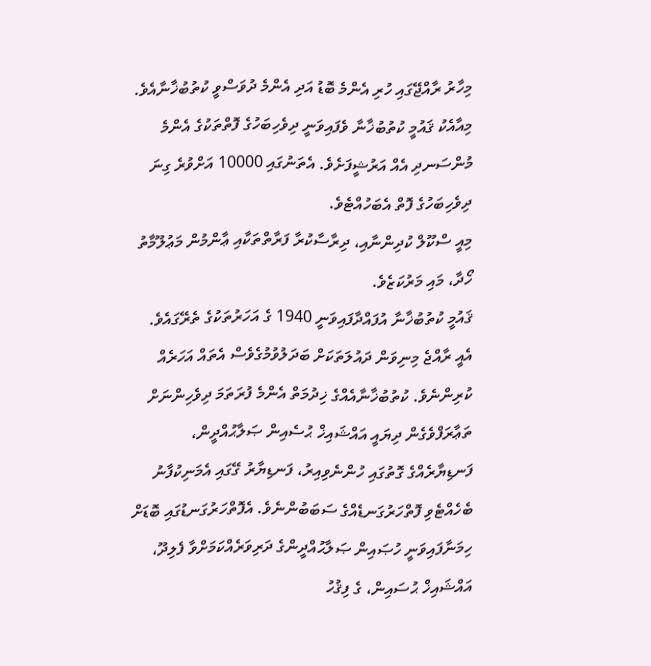މިހާރު ރާއްޖޭގައި ހުރި އެންމެ ބޮޑު އަދި އެންމެ ދުވަސްވީ ކުތުބުޚާނާއެވެ. މިއާއެކު ޤައުމީ ކުތުބުޚާނާ ވެފައިވަނީ ދިވެހިބަހުގެ ފޮތްތަކުގެ އެންމެ މުންސަނދި އެއް އަރުޝީފަށެވެ. އެތަނުގައި 10000 އަށްވުރެ ގިނަ ދިވެހިބަހުގެ ފޮތް އެބަހުއްޓެވެ.
މިއީ ސްކޫލް ކުދިންނާއި، ދިރާސާކުރާ ފަރާތްތަކާއި ޢާންމުން މަޢުލޫމާތު ހޯދާ، މައި މަރުކަޒެވެ.
ޤައުމީ ކުތުބުޚާނާ އުފައްދާފައިވަނީ 1940 ގެ އަހަރުތަކުގެ ތެރޭގައެވެ. އެއީ ރާއްޖެ މިނިވަން ދައުލަތަކަށް ބަދަލުވުމުގެވެސް އެތައް އަހަރެއް ކުރިންނެވެ. ކުތުބުޚާނާއެއްގެ ޚިދުމަތް އެންމެ ފުރަތަމަ ދިވެހިންނަށް ތަޢާރަފްވެގެން ދިޔައީ އައްޝައިޚް ޙުސެއިން ޞަލާޙުއްދީން، ފަނޑިޔާރެއްގެ ގޮތުގައި ހުންނެވިއިރު، ފަނޑިޔާރު ގޭގައި އެމަނިކުފާނު ބެހެއްޓެވި ފޮތްހަރުގަނޑެއްގެ ސަބަބުންނެވެ. އެފޮތްހަރުގަނޑުގައި ބޮޑަށް ހިމަނާފައިވަނީ ހުޞައިން ޞަލާޙުއްދީންގެ ދަރިވަރެއްކަމަށްވާ ފެލިދޫ، އައްޝައިޚް ޙުސައިން، ގެ ފިޤުހު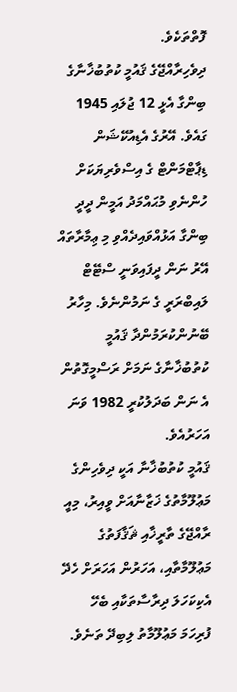ފޮތްތަކެވެ.
ދިވެހިރާއްޖޭގެ ޤައުމީ ކުތުބުޚާނާގެ ބިންގާ އެޅީ 12 ޖުލައި 1945 ގައެވެ. އޭރުގެ އެޑިއުކޭޝަން ޑިޕާޓްމަންޓް ގެ އިސްވެރިޔަކަށް ހުންނެވި މުޙައްމަދު އަމީން ދީދީ ބިންގާ އަޅުއްވައިދެއްވި މި ޢިމާރާތައް އޭރު ނަން ދީފައިވަނީ ސްޓޭޓް ލައިބްރަރީ ގެ ނަމުންނެވެ. މިހާރު ބޭނުންކުރަމުންދާ ޤައުމީ ކުތުބުޚާނާގެ ނަމަށް ރަސްމީގޮތުން އެ ނަން ބަދަލުކުރީ 1982 ވަނަ އަހަރުއެވެ.
ޤައުމީ ކުތުބުޚާނާ އަކީ ދިވެހިންގެ މަޢުލޫމާތުގެ ޚަޒާނާއަށް ވީއިރު، މިއީ ރާއްޖޭގެ ތާރީޚާއި ޘަޤާފަތުގެ މަޢުލޫމާތާއި، އަހަރުން އަހަރަށް ހެދޭ އެކިކަހަލަ ދިރާސާތަކާއި ބެހޭ ފުރިހަމަ މަޢުލޫމާތު ލިބިދޭ ތަނެވެ.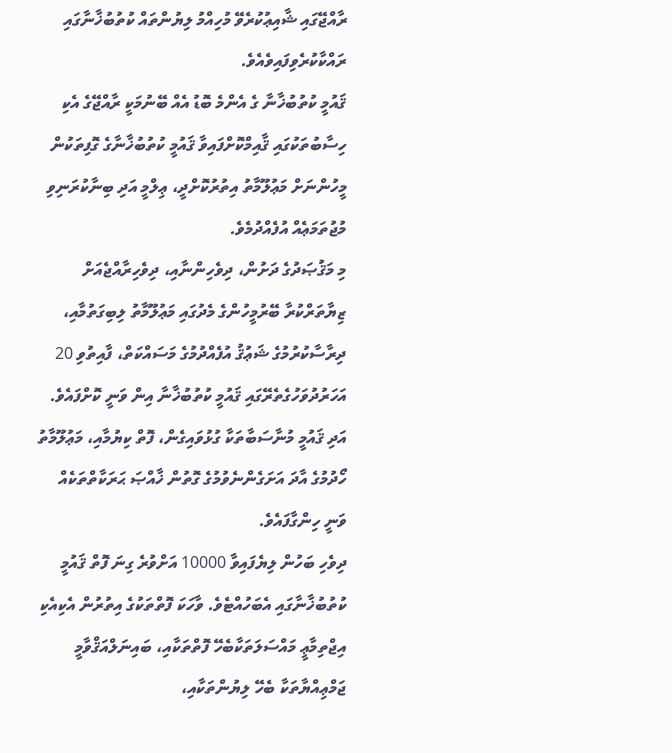ރާއްޖޭގައި ޝާއިޢުކުރެވޭ މުހިއްމު ލިޔުންތައް ކުތުބުޚާނާގައި ރައްކާކުރެވިފައިވެއެވެ.
ޤައުމީ ކުތުބުޚާނާ ގެ އެންމެ ބޮޑު އެއް ބޭނުމަކީ ރާއްޖޭގެ އެކި ހިސާބުތަކުގައި ޤާއިމްކޮށްފައިވާ ޤައުމީ ކުތުބުޚާނާގެ ގޮފިތަކުން މީހުންނަށް މަޢުލޫމާތު އިތުރުކޮށްދީ، ޢިލްމީ އަދި ބިނާކުރަނިވި މުޖުތަމަޢެއް އުފެއްދުމެވެ.
މި މަޤުޞަދުގެ ދަށުން، ދިވެހިންނާއި، ދިވެހިރާއްޖެއަށް ޒިޔާތަރްކުރާ ބޭރުމީހުންގެ މެދުގައި މަޢުލޫމާތު ލިބިގަތުމާއި، ދިރާސާކުރުމުގެ ޝަޢުޤު އުފެއްދުމުގެ މަސައްކަތް، ފާއިތުވި 20 އަހަރުދުވަހުގެތެރޭގައި ޤައުމީ ކުތުބުޚާނާ އިން ވަނީ ކޮށްފައެވެ. އަދި ޤައުމީ މުނާސަބާތަކާ ގުޅުވައިގެން، ފޮތް ކިޔުމާއި، މަޢުލޫމާތު ހޯދުމުގެ އާދަ އަށަގެންނެވުމުގެ ގޮތުން ޚާއްޞަ ޙަރަކާތްތަކެއް ވަނީ ހިންގާފައެވެ.
ދިވެހި ބަހުން ލިޔެފައިވާ 10000 އަށްވުރެ ގިނަ ފޮތް ޤައުމީ ކުތުބުޚާނާގައި އެބަހުއްޓެވެ. ވާހަކަ ފޮތްތަކުގެ އިތުރުން އެކިއެކި އިޖްތިމާޢީ މައްސަލަތަކާބެހޭ ފޮތްތަކާއި، ބައިނަލްއަޤްވާމީ ޖަމްޢިއްޔާތަކާ ބެހޭ ލިޔުންތަކާއި،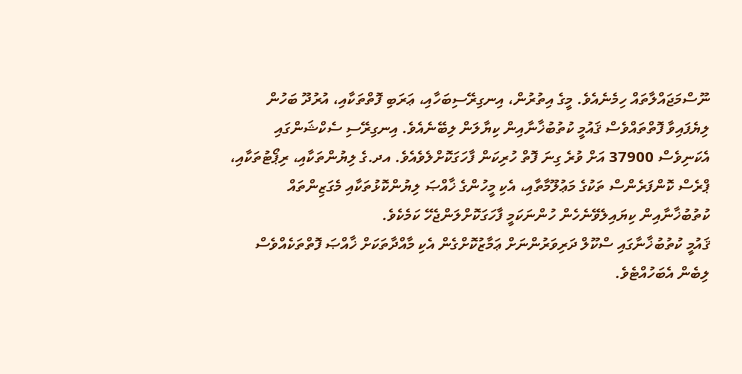ނޫސްމަޖައްލާތައް ހިމެނެއެވެ. މީގެ އިތުރުން، އިނގިރޭސިބަހާއި، ޢަރަބި ފޮތްތަކާއި، އުރުދޫ ބަހުން ލިޔެފައިވާ ފޮތްތައްވެސް ޤައުމީ ކުތުބުޚާނާއިން ކިޔާލަން ލިބޭނެއެވެ. އިނގިރޭސި ސެކްޝަންގައި އެކަނިވެސް 37900 އަށް ވުރެ ގިނަ ފޮތް ހުރިކަން ފާހަގަކޮށްލެވެއެވެ. އދ.ގެ ލިޔުންތަކާއި، ރިޕޯޓުތަކާއި، ޕްރެސް ކޮންފަރެންސް ތަކުގެ މަޢުލޫމާތާއި، އެކި މީހުންގެ ޚާއްޞަ ލިޔުންކޮޅުތަކާއި މެގަޒިންތައް ކުތުބުޚާނާއިން ކިޔައިލެވޭނެހެން ހުންނަކަމީ ފާހަގަކޮށްލަންޖެހޭ ކަމެކެވެ.
ޤައުމީ ކުތުބުޚާނާގައި ސްކޫލް ދަރިވަރުންނަށް ޢަމާޒުކޮށްގެން އެކި މާއްދާތަކަށް ޚާއްޞަ ފޮތްތަކެއްވެސް ލިބެން އެބަހުއްޓެވެ.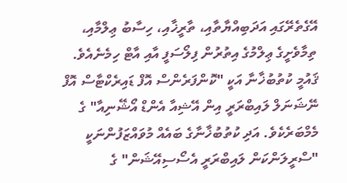އޭގެތެރޭގައި އަދަބިއްޔާތާއި، ތާރީޚާއި، ހިސާބު ޢިލްމާއި، ތިމާވެށީގެ ޢިލްމުގެ އިތުރުން ފިލޯސަފީ އާއި އާޓް ހިމެނެއެވެ.
ޤައުމީ ކުތުބުޚާނާ އަކީ "ކޮންފަރެންސް އޮފް ޑައިރެކްޓާސް އޮފް ނޭޝަނަލް ލައިބްރަރީ އިން އޭޝިއާ އެންޑް އޯޝޭނިއާ" ގެ މެމްބަރެކެވެ. އަދި ކުތުބުޚާނާގެ ބައެއް މުވައްޒަފުންނަކީ "ސްރީލަންކަން ލައިބްރަރީ އެސޯސިއޭޝަން" ގެ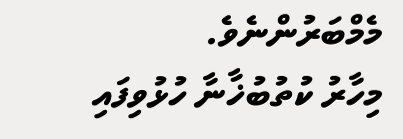މެމްބަރުންނެވެ.
މިހާރު ކުތުބުޚާނާ ހުޅުވިފައި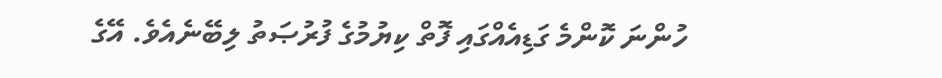ހުންނަ ކޮންމެ ގަޑިއެއްގައި ފޮތް ކިޔުމުގެ ފުރުޞަތު ލިބޭނެއެވެ. އޭގެ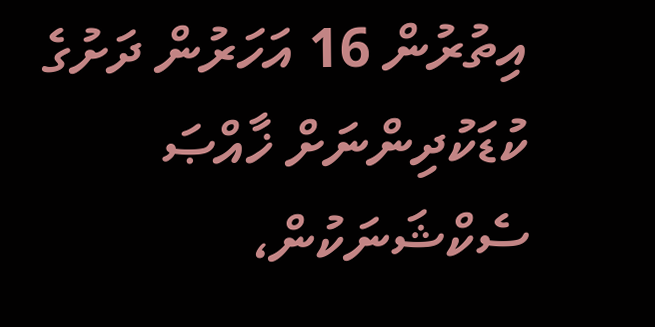އިތުރުން 16 އަހަރުން ދަށުގެ ކުޑަކުދިންނަށް ޚާއްޞަ ސެކްޝަނަކުން،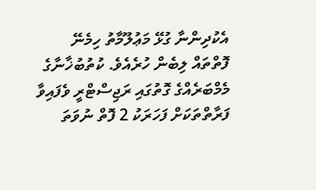އެކުދިންނާ ގުޅޭ މަޢުލޫމާތު ހިމެނޭ ފޮތްތައް ލިބެން ހުރެއެވެ. ކުތުބުޚާނާގެ މެމްބަރެއްގެ ގޮތުގައި ރަޖިސްޓްރީ ވެފައިވާ ފަރާތްތަކަށް ފަހަރަކު 2 ފޮތް ނުވަތަ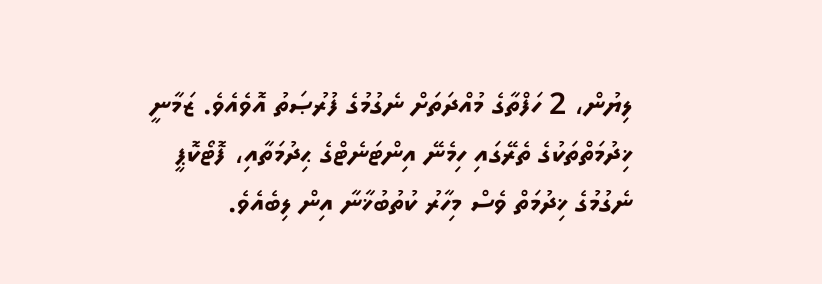ލިޔުން، 2 ހަފްތާގެ މުއްދަތަށް ނެގުމުގެ ފުރުޞަތު އޮވެއެވެ. ޒަމާނީ ޚިދުމަތްތަކުގެ ތެރޭގައި ހިމެނޭ އިންޓަނެޓްގެ ޙިދުމަތާއި، ފޮޓޯކޮޕީ ނެގުމުގެ ޚިދުމަތް ވެސް މިހާރު ކުތުބުޚާނާ އިން ލިބެއެވެ.